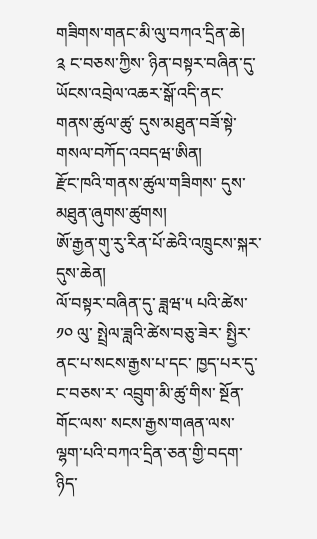གཟིགས་གནང་མི་ལུ་བཀའ་དྲིན་ཆེ།
༉ ང་བཅས་ཀྱིས་ ཉིན་བསྟར་བཞིན་དུ་
ཡོངས་འབྲེལ་འཆར་སྒོ་འདི་ནང་
གནས་ཚུལ་ཚུ་ དུས་མཐུན་བཟོ་སྟེ་ གསལ་བཀོད་འབདཝ་ཨིན།
རྫོང་ཁའི་གནས་ཚུལ་གཟིགས་ དུས་མཐུན་ཞུགས་ཚུགས།
ཨོ་རྒྱན་གུ་རུ་རིན་པོ་ཆེའི་འཁྲུངས་སྐར་དུས་ཆེན།
ལོ་བསྟར་བཞིན་དུ་ ཟླཝ་༥ པའི་ཚེས་༡༠ ལུ་ སྤྲེལ་ཟླའི་ཚེས་བཅུ་ཟེར་ སྤྱིར་ནང་པ་སངས་རྒྱས་པ་དང་ ཁྱད་པར་དུ་  ང་བཅས་ར་ འབྲུག་མི་ཚུ་གིས་ སྔོན་གོང་ལས་ སངས་རྒྱས་གཞན་ལས་ ལྷག་པའི་བཀའ་དྲིན་ཅན་གྱི་བདག་ཉིད་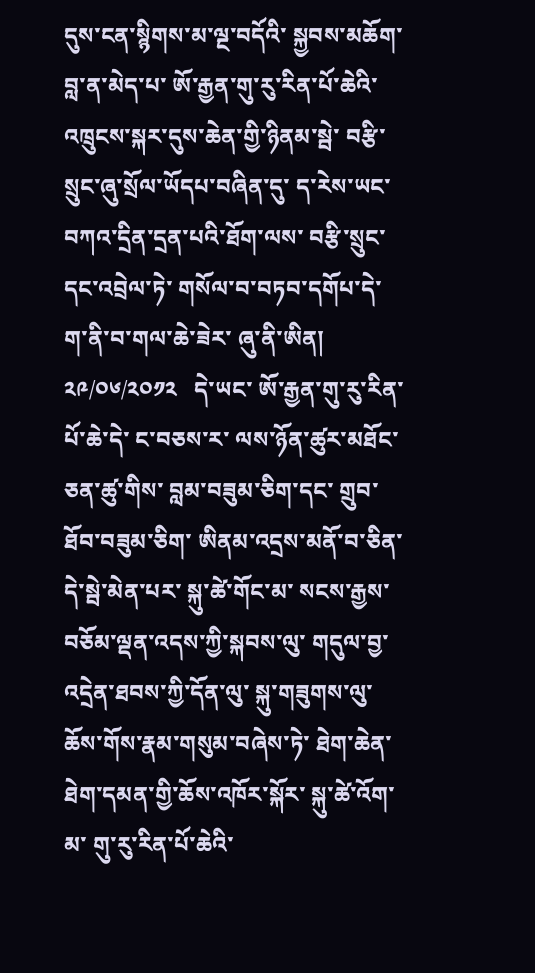དུས་ངན་སྙིགས་མ་ལྔ་བདོའི་ སྐྱབས་མཆོག་བླ་ན་མེད་པ་ ཨོ་རྒྱན་གུ་རུ་རིན་པོ་ཆེའི་ འཁྲུངས་སྐར་དུས་ཆེན་གྱི་ཉིནམ་སྦེ་ བརྩི་སྲུང་ཞུ་སྲོལ་ཡོདཔ་བཞིན་དུ་ ད་རེས་ཡང་ བཀའ་དྲིན་དྲན་པའི་ཐོག་ལས་ བརྩི་སྲུང་དང་འབྲེལ་ཏེ་ གསོལ་བ་བཏབ་དགོཔ་དེ་ ག་ནི་བ་གལ་ཆེ་ཟེར་ ཞུ་ནི་ཨིན།
༢༩/༠༦/༢༠༡༢   དེ་ཡང་ ཨོ་རྒྱན་གུ་རུ་རིན་པོ་ཆེ་དེ་ ང་བཅས་ར་ ལས་ཉོན་ཚུར་མཐོང་ཅན་ཚུ་གིས་ བླམ་བཟུམ་ཅིག་དང་ གྲུབ་ཐོབ་བཟུམ་ཅིག་ ཨིནམ་འདྲས་མནོ་བ་ཅིན་ དེ་སྦེ་མེན་པར་ སྐུ་ཚེ་གོང་མ་ སངས་རྒྱས་བཅོམ་ལྡན་འདས་ཀྱི་སྐབས་ལུ་ གདུལ་བྱ་འདྲེན་ཐབས་ཀྱི་དོན་ལུ་ སྐུ་གཟུགས་ལུ་ ཆོས་གོས་རྣམ་གསུམ་བཞེས་ཏེ་ ཐེག་ཆེན་ ཐེག་དམན་གྱི་ཆོས་འཁོར་སྐོར་ སྐུ་ཚེ་འོག་མ་ གུ་རུ་རིན་པོ་ཆེའི་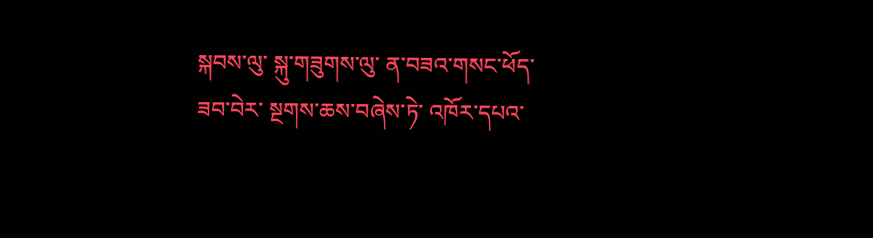སྐབས་ལུ་ སྐུ་གཟུགས་ལུ་ ན་བཟའ་གསང་ཕོད་ཟབ་བེར་ སྔགས་ཆས་བཞེས་ཏེ་ འཁོར་དཔའ་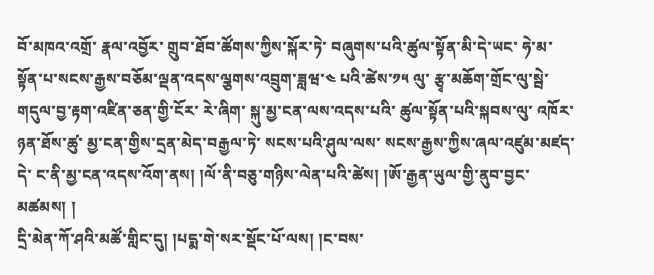བོ་མཁའ་འགྲོ་ རྣལ་འབྱོར་ གྲུབ་ཐོབ་ཚོགས་ཀྱིས་སྐོར་ཏེ་ བཞུགས་པའི་ཚུལ་སྟོན་མི་དེ་ཡང་ ཧེ་མ་ སྟོན་པ་སངས་རྒྱས་བཅོམ་ལྡན་འདས་ལྕགས་འབྲུག་ཟླཝ་༤ པའི་ཚེས་༡༥ ལུ་ རྩྭ་མཆོག་གྲོང་ལུ་སྦེ་ གདུལ་བྱ་རྟག་འཛིན་ཅན་གྱི་ངོར་ རེ་ཞིག་ སྐུ་མྱ་ངན་ལས་འདས་པའི་ ཚུལ་སྟོན་པའི་སྐབས་ལུ་ འཁོར་ཉན་ཐོས་ཚུ་ མྱ་ངན་གྱིས་དྲན་མེད་བརྒྱལ་ཏེ་ སངས་པའི་ཤུལ་ལས་ སངས་རྒྱས་ཀྱིས་ཞལ་འཛུམ་མཛད་དེ་ ང་ནི་མྱ་ངན་འདས་འོག་ནས། །ལོ་ནི་བཅུ་གཉིས་ལེན་པའི་ཚེས། །ཨོ་རྒྱན་ཡུལ་གྱི་ནུབ་བྱང་མཚམས། །
དྲི་མེན་ཀོ་ཤའི་མཚོ་གླིང་དུ། །པདྨ་གེ་སར་སྡོང་པོ་ལས། །ང་བས་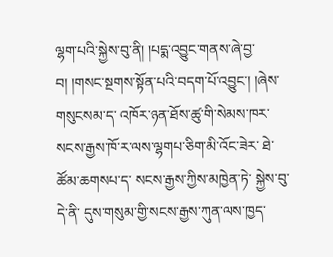ལྷག་པའི་སྐྱེས་བུ་ནི། །པདྨ་འབྱུང་གནས་ཞེ་བྱ་བ། །གསང་སྔགས་སྟོན་པའི་བདག་པོ་འབྱུང་། །ཞེས་གསུངསམ་ད་ འཁོར་ཉན་ཐོས་ཚུ་གི་སེམས་ཁར་ སངས་རྒྱས་ཁོ་ར་ལས་ལྷགཔ་ཅིག་མི་འོང་ཟེར་ ཐེ་ཚོམ་ཆགསཔ་ད་ སངས་རྒྱས་ཀྱིས་མཁྱེན་ཏེ་ སྐྱེས་བུ་དེ་ནི་ དུས་གསུམ་གྱི་སངས་རྒྱས་ཀུན་ལས་ཁྱད་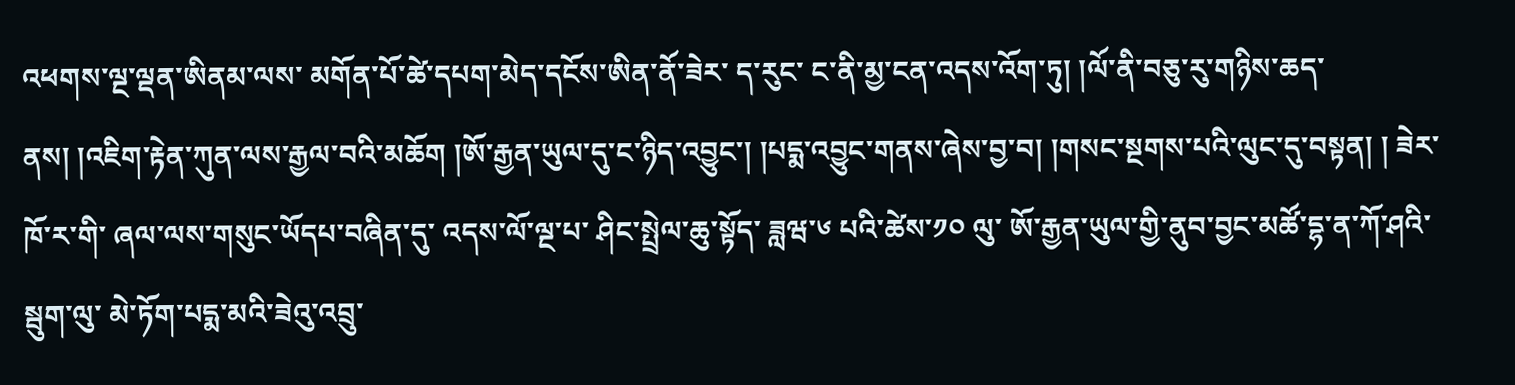འཕགས་ལྔ་ལྡན་ཨིནམ་ལས་ མགོན་པོ་ཚེ་དཔག་མེད་དངོས་ཨིན་ནོ་ཟེར་ ད་རུང་ ང་ནི་མྱ་ངན་འདས་འོག་ཏུ། །ལོ་ནི་བཅུ་རུ་གཉིས་ཆད་ནས། །འཇིག་རྟེན་ཀུན་ལས་རྒྱལ་བའི་མཆོག །ཨོ་རྒྱན་ཡུལ་དུ་ང་ཉིད་འབྱུང་། །པདྨ་འབྱུང་གནས་ཞེས་བྱ་བ། །གསང་སྔགས་པའི་ལུང་དུ་བསྟན། ། ཟེར་ཁོ་ར་གི་ ཞལ་ལས་གསུང་ཡོདཔ་བཞིན་དུ་ འདས་ལོ་ལྔ་པ་ ཤིང་སྤྲེལ་ཆུ་སྟོད་ ཟླཝ་༦ པའི་ཚེས་༡༠ ལུ་ ཨོ་རྒྱན་ཡུལ་གྱི་ནུབ་བྱང་མཚོ་དྷ་ན་ཀོ་ཤའི་སྦུག་ལུ་ མེ་ཏོག་པདྨ་མའི་ཟེའུ་འབྲུ་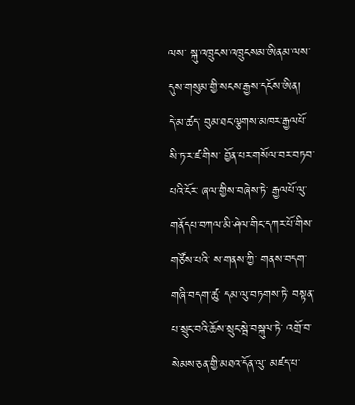ལས་ སྐུ་འཁྲུངས་འཁྲུངསམ་ཨིནམ་ལས་ དུས་གསུམ་གྱི་སངས་རྒྱས་དངོས་ཨིན།
དེ་མ་ཚད་ བུམ་ཐང་ལྕགས་མཁར་རྒྱལཔོ་ སི་ཏ་ར་ཛ་གིས་ བྱོན་པར་གསོལ་བར་བཏབ་པའི་ངོར་ ཞལ་གྱིས་བཞེས་ཏེ་ རྒྱལཔོ་ལུ་ གནོདཔ་བཀལ་མི་ཤེལ་གིང་དཀར་པོ་གིས་གཙོས་པའི་ ས་གནས་ཀྱི་ གནས་བདག་གཞི་བདག་ཚུ་ དམ་ལུ་བཏགས་ཏེ་ བསྟན་པ་སྲུང་བའི་ཆོས་སྲུང་སྦེ་བསྐུལ་ཏེ་ འགྲོ་བ་སེམས་ཅན་གྱི་མཐའ་དོན་ལུ་ མཛད་པ་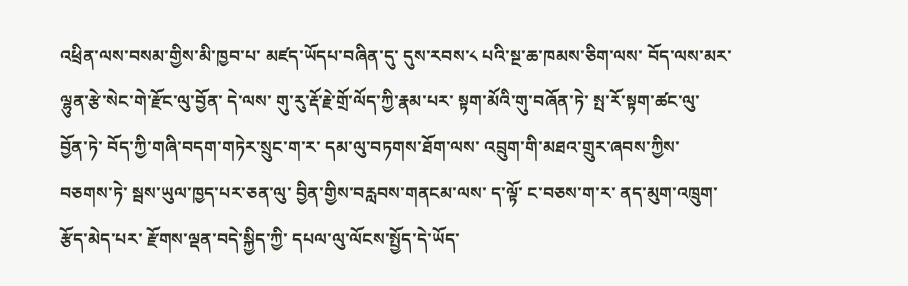འཕྲིན་ལས་བསམ་གྱིས་མི་ཁྱབ་པ་ མཛད་ཡོདཔ་བཞིན་དུ་ དུས་རབས་༨ པའི་སྔ་ཆ་ཁམས་ཅིག་ལས་ བོད་ལས་མར་ ལྷུན་རྩེ་སེང་གེ་རྫོང་ལུ་བྱོན་ དེ་ལས་ གུ་རུ་རྡོ་རྗེ་གྲོ་ལོད་ཀྱི་རྣམ་པར་ སྟག་མོའི་གུ་བཞོན་ཏེ་ སྤ་རོ་སྟག་ཚང་ལུ་བྱོན་ཏེ་ བོད་ཀྱི་གཞི་བདག་གཏེར་སྲུང་ག་ར་ དམ་ལུ་བཏགས་ཐོག་ལས་ འབྲུག་གི་མཐའ་གྲུར་ཞབས་ཀྱིས་བཅགས་ཏེ་ སྦས་ཡུལ་ཁྱད་པར་ཅན་ལུ་ བྱིན་གྱིས་བརླབས་གནངམ་ལས་ ད་ལྟོ་ ང་བཅས་ག་ར་ ནད་མུག་འཁྲུག་རྩོད་མེད་པར་ རྫོགས་ལྡན་བདེ་སྐྱིད་ཀྱི་ དཔལ་ལུ་ལོངས་སྤྱོད་དེ་ཡོད་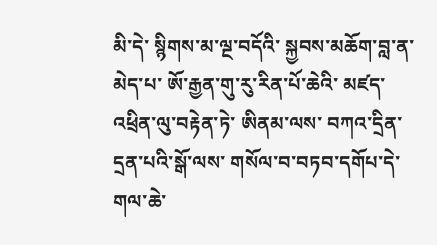མི་དེ་ སྙིགས་མ་ལྔ་བདོའི་ སྐྱབས་མཆོག་བླ་ན་མེད་པ་ ཨོ་རྒྱན་གུ་རུ་རིན་པོ་ཆེའི་ མཛད་འཕྲིན་ལུ་བརྟེན་ཏེ་ ཨིནམ་ལས་ བཀའ་དྲིན་དྲན་པའི་སྒོ་ལས་ གསོལ་བ་བཏབ་དགོཔ་དེ་ གལ་ཆེ་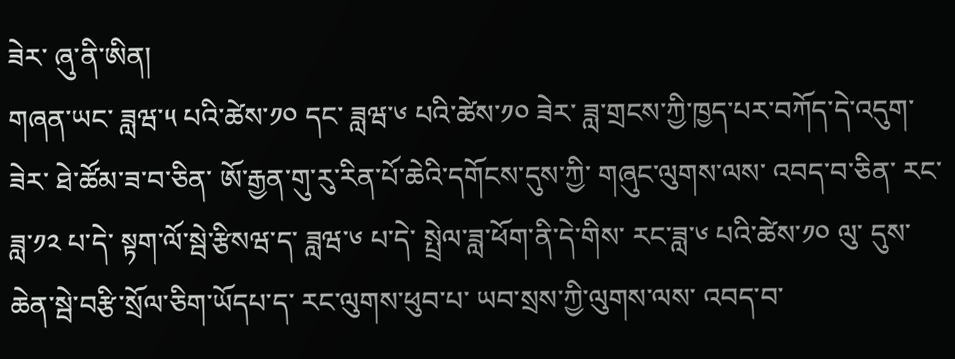ཟེར་ ཞུ་ནི་ཨིན།
གཞན་ཡང་ ཟླཝ་༥ པའི་ཚེས་༡༠ དང་ ཟླཝ་༦ པའི་ཚེས་༡༠ ཟེར་ ཟླ་གྲངས་ཀྱི་ཁྱད་པར་བཀོད་དེ་འདུག་ཟེར་ ཐེ་ཚོམ་ཟ་བ་ཅིན་ ཨོ་རྒྱན་གུ་རུ་རིན་པོ་ཆེའི་དགོངས་དུས་ཀྱི་ གཞུང་ལུགས་ལས་ འབད་བ་ཅིན་ རང་ཟླ་༡༢ པ་དེ་ སྟག་ལོ་སྦེ་རྩིསཝ་ད་ ཟླཝ་༦ པ་དེ་ སྤྲེལ་ཟླ་ཕོག་ནི་དེ་གིས་ རང་ཟླ་༦ པའི་ཚེས་༡༠ ལུ་ དུས་ཆེན་སྦེ་བརྩི་སྲོལ་ཅིག་ཡོདཔ་ད་ རང་ལུགས་ཕུབ་པ་ ཡབ་སྲས་ཀྱི་ལུགས་ལས་ འབད་བ་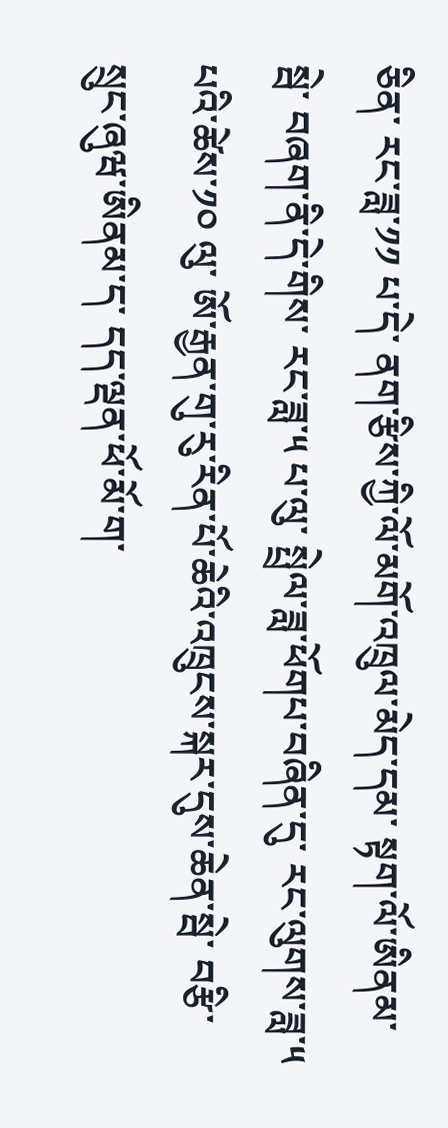ཅིན་ རང་ཟླ་༡༡ པ་དེ་ ནག་རྩིས་ཀྱི་ལོ་མགོ་འཁྲུལ་མེད་དམ་ སྟག་ལོ་ཨིནམ་སྦེ་ བཞག་ནི་དེ་གིས་ རང་ཟླ་༥ པ་ལུ་ སྤྲེལ་ཟླ་ཕོགཔ་བཞིན་དུ་ རང་ལུགས་ཟླ་༥ པའི་ཚེས་༡༠ ལུ་ ཨོ་རྒྱན་གུ་རུ་རིན་པོ་ཆེའི་འཁྲུངས་སྐར་དུས་ཆེན་སྦེ་ བརྩི་སྲུང་ཞུཝ་ཨིནམ་ད་ དད་ལྡན་ཕོ་མོ་ག་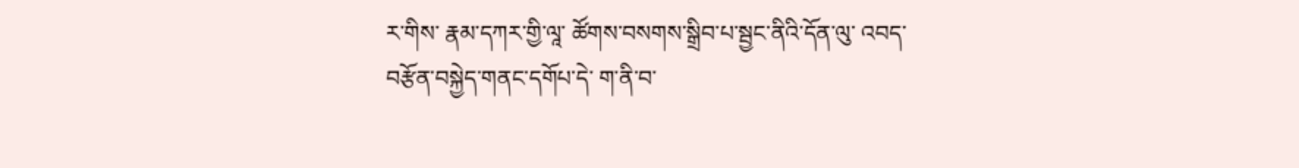ར་གིས་ རྣམ་དཀར་གྱི་ལཱ་ ཚོགས་བསགས་སྒྲིབ་པ་སྦྱང་ནིའི་དོན་ལུ་ འབད་བརྩོན་བསྐྱེད་གནང་དགོཔ་དེ་ ག་ནི་བ་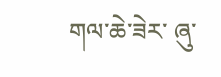གལ་ཆེ་ཟེར་ ཞུ་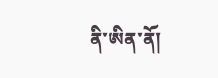ནི་ཨིན་ནོ།